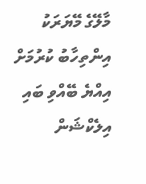މާލޭގެ މޭޔަރަކު އިންތިހާބު ކުރުމަށް އިއްޔެ ބޭއްވި ބައި އިލެކްޝަން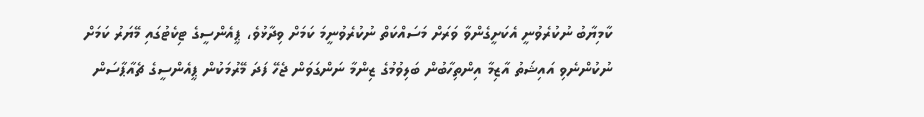ކާމިޔާބު ނުކުރެވުނީ އެކަށީގެންވާ ވަރަށް މަސައްކަތް ނުކުރެވުނީމަ ކަމަށް ވިދާޅުވެ، ޕީއެންސީގެ ޓިކެޓުގައި މޭޔަރު ކަމަށް ނުކުންނެވި އައިޝަތު އާޒިމާ އިންތިހާބުން ބަލިވުމުގެ ޒިންމާ ނަންގަވަން ޖެހޭ ފަދަ މޭރުމަކުން ޕީއެންސީގެ ޗެއާޕާސަން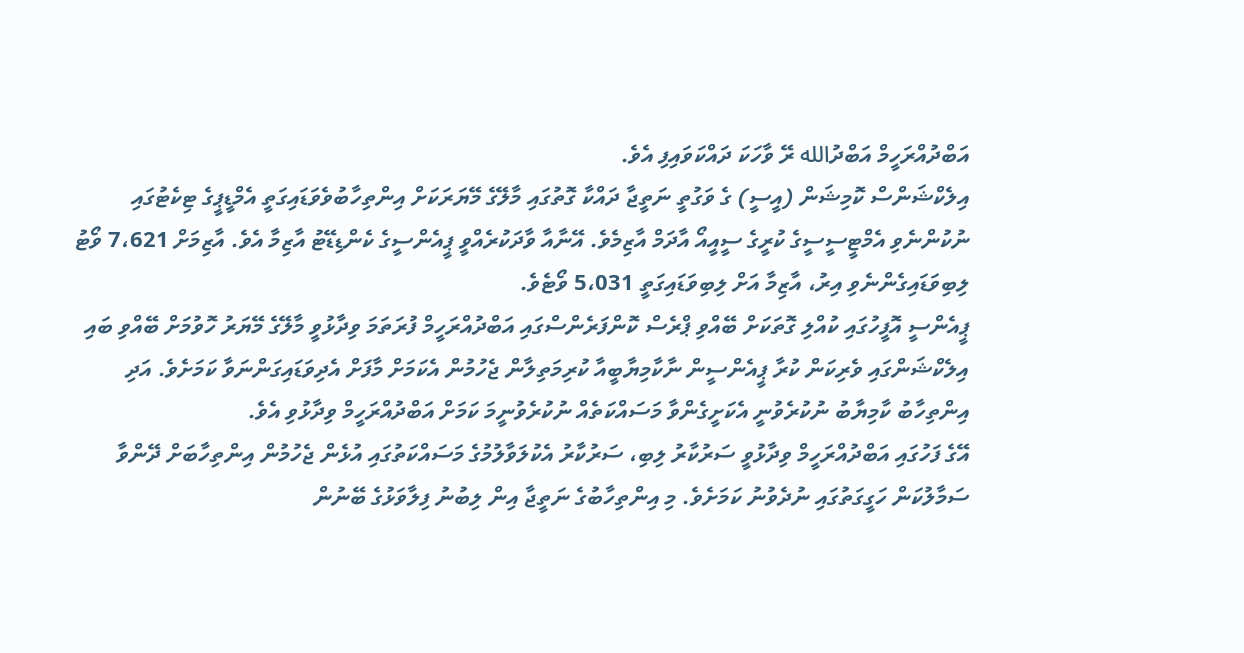އަބްދުއްރަހީމް އަބްދުالله ރޭ ވާހަކަ ދައްކަވައިފި އެވެ.
އިލެކްޝަންސް ކޮމިޝަން (އީސީ) ގެ ވަގުތީ ނަތީޖާ ދައްކާ ގޮތުގައި މާލޭގެ މޭޔަރަކަށް އިންތިހާބުވެވަޑައިގަތީ އެމްޑީޕީގެ ޓިކެޓުގައި ނުކުންނެވި އެމްޓީސީސީގެ ކުރީގެ ސީއީއޯ އާދަމް އާޒިމެވެ. އޭނާއާ ވާދަކުރެއްވީ ޕީއެންސީގެ ކެންޑިޑޭޓު އާޒިމާ އެވެ. އާޒިމަށް 7،621 ވޯޓު ލިބިވަޑައިގެންނެވި އިރު، އާޒިމާ އަށް ލިބިވަޑައިގަތީ 5،031 ވޯޓެވެ.
ޕީއެންސީ އޮފީހުގައި ކުއްލި ގޮތަކަށް ބޭއްވި ޕްރެސް ކޮންފަރެންސްގައި އަބްދުއްރަހީމް ފުރަތަމަ ވިދާޅުވީ މާލޭގެ މޭޔަރު ހޮވުމަށް ބޭއްވި ބައި އިލެކްޝަންގައި ވެރިކަން ކުރާ ޕީއެންސީން ނާކާމިޔާބީއާ ކުރިމަތިލާން ޖެހުމުން އެކަމަށް މާފަށް އެދިވަޑައިގަންނަވާ ކަމަށެވެ. އަދި އިންތިހާބު ކާމިޔާބު ނުކުރެވުނީ އެކަށީގެންވާ މަސައްކަތެއް ނުކުރެވުނީމަ ކަމަށް އަބްދުއްރަހީމް ވިދާޅުވި އެވެ.
އޭގެ ފަހުގައި އަބްދުއްރަހީމް ވިދާޅުވީ ސަރުކާރު ލިބި، ސަރުކާރު އެކުލަވާލުމުގެ މަސައްކަތުގައި އުޅެން ޖެހުމުން އިންތިހާބަށް ދޭންވާ ސަމާލުކަން ހަގީގަތުގައި ނުދެވުނު ކަމަށެވެ. މި އިންތިހާބުގެ ނަތީޖާ އިން ލިބުނު ފިލާވަޅުގެ ބޭނުން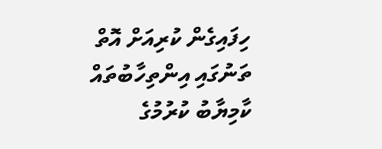ހިފައިގެން ކުރިއަށް އޮތް ތަނުގައި އިންތިހާބުތައް ކާމިޔާބު ކުރުމުގެ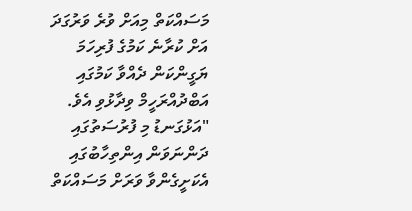މަސައްކަތް މިއަށް ވުރެ ވަރުގަދަ އަށް ކުރާނެ ކަމުގެ ފުރިހަމަ ޔަގީންކަން ދެއްވާ ކަމުގައި އަބްދުއްރަހީމް ވިދާޅުވި އެވެ.
"އަޅުގަނޑު މި ފުރުސަތުގައި ދަންނަވަން އިންތިހާބުގައި އެކަށީގެންވާ ވަރަށް މަސައްކަތް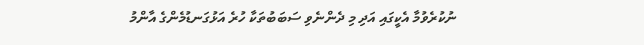ނުކުރެވުމާ އެކީގައި އަދި މި ދެންނެވި ސަބަބުތަކާ ހުރެ އަޅުގަނޑުމެންގެ އާންމު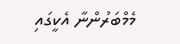މެމްބަރުންނާ އެކީގައި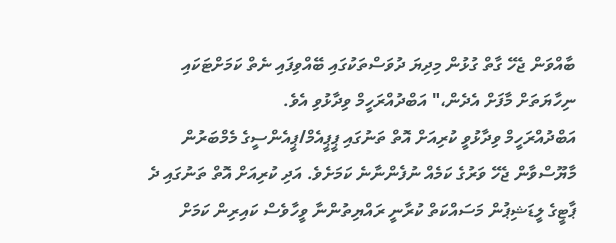ބާއްވަން ޖެހޭ ގާތް ގުޅުން މިދިޔަ ދުވަސްތަކުގައި ބޭއްވިފައި ނެތް ކަމަށްޓަކައި ނިހާޔަތަށް މާފަށް އެދެން،" އަބްދުއްރަހީމް ވިދާޅުވި އެވެ.
އަބްދުއްރަހީމް ވިދާޅުވީ ކުރިއަށް އޮތް ތަނުގައި ޕީޕީއެމް/ޕީއެންސީގެ މެމްބަރުން މާޔޫސްވާން ޖެހޭ ވަރުގެ ކަމެއް ނުފެންނާނެ ކަމަށެވެ. އަދި ކުރިއަށް އޮތް ތަނުގައި ދެ ޕާޓީގެ ލީޑަޝިޕުން މަސައްކަތް ކުރާނީ ރައްޔިތުންނާ ވީހާވެސް ކައިރިން ކަމަށް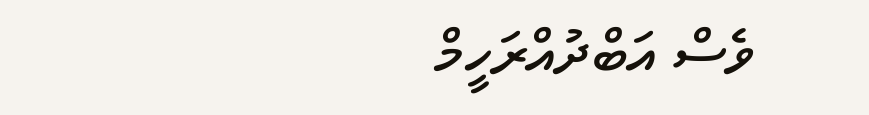ވެސް އަބްދުއްރަހީމް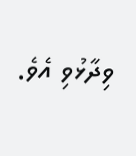ވިދާޅުވި އެވެ.